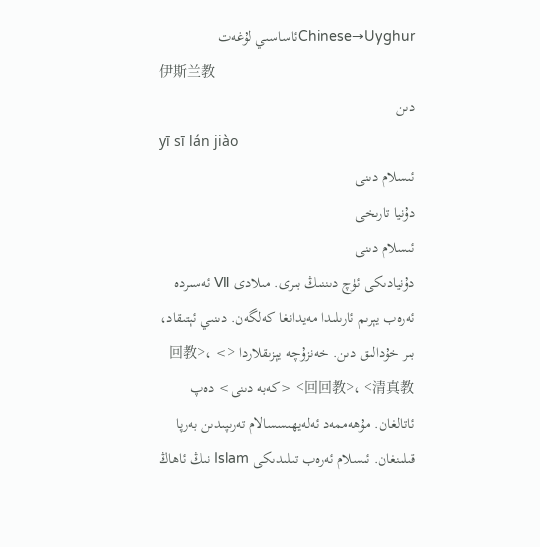Chinese→Uyghurئاساسىي لۇغەت
伊斯兰教
دىن
yī sī lán jiào
ئىسلام دىنى
دۇنيا تارىخى
ئىسلام دىنى
دۇنيادىكى ئۈچ دىننىڭ بىرى. مىلادى Ⅶ ئەسىردە ئەرەب يېرىم ئارىلىدا مەيدانغا كەلگەن. دىنىي ئېتىقاد، بىر خۇدالىق دىن. خەنزۇچە يېزىقلاردا <回教>، <回回教>، <清真教> <كەبە دىنى> دەپ ئاتالغان. مۇھەممەد ئەلەيھىسسالام تەرىپىدىن بەرپا قىلىنغان. ئىسلام ئەرەب تىلىدىكى Islam نىڭ ئاھاڭ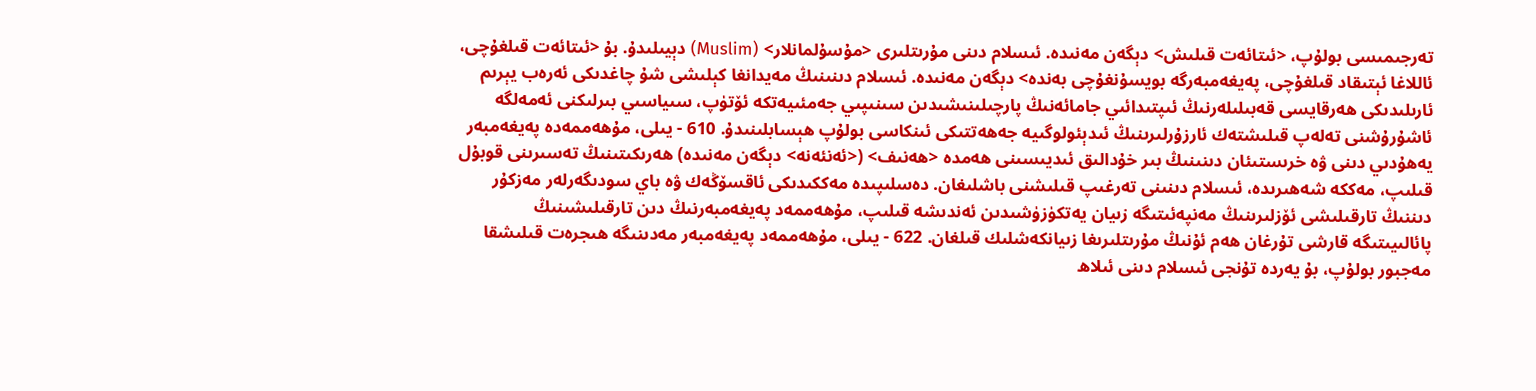تەرجىمىسى بولۇپ، <ئىتائەت قىلىش> دېگەن مەنىدە. ئىسلام دىنى مۇرىتلىرى <مۇسۇلمانلار> (Muslim) دېيىلىدۇ. بۇ <ئىتائەت قىلغۇچى، ئاللاغا ئېتىقاد قىلغۇچى، پەيغەمبەرگە بويسۇنغۇچى بەندە> دېگەن مەنىدە. ئىسلام دىنىنىڭ مەيدانغا كېلىشى شۇ چاغدىكى ئەرەب يېرىم ئارىلىدىكى ھەرقايسى قەبىلىلەرنىڭ ئىپتىدائىي جامائەنىڭ پارچىلىنىشىدىن سىنىپىي جەمئىيەتكە ئۆتۈپ، سىياسىي بىرلىكنى ئەمەلگە ئاشۇرۇشنى تەلەپ قىلىشتەك ئارزۇرلىرىنىڭ ئىدېئولوگىيە جەھەتتىكى ئىنكاسى بولۇپ ھېسابلىنىدۇ. 610 - يىلى، مۇھەممەدە پەيغەمبەر يەھۇدىي دىنى ۋە خرىستىئان دىنىنىڭ بىر خۇدالىق ئىديىسىنى ھەمدە <ھەنىف> (<ئەنئەنە> دېگەن مەنىدە) ھەرىكىتىنىڭ تەسىرىنى قوبۇل قىلىپ، مەككە شەھىرىدە، ئىسلام دىنىنى تەرغىپ قىلىشنى باشلىغان. دەسلىپىدە مەككىدىكى ئاقسۆڭەك ۋە باي سودىگەرلەر مەزكۇر دىننىڭ تارقىلىشى ئۆزلىرىنىڭ مەنپەئىتىگە زىيان يەتكۈزۈشىدىن ئەندىشە قىلىپ، مۇھەممەد پەيغەمبەرنىڭ دىن تارقىلىشىنىڭ پائالىيىتىگە قارشى تۇرغان ھەم ئۇنىڭ مۇرىتلىرىغا زىيانكەشلىك قىلغان. 622 - يىلى، مۇھەممەد پەيغەمبەر مەدىنىگە ھىجرەت قىلىشقا مەجبور بولۇپ، بۇ يەردە تۇنجى ئىسلام دىنى ئىلاھ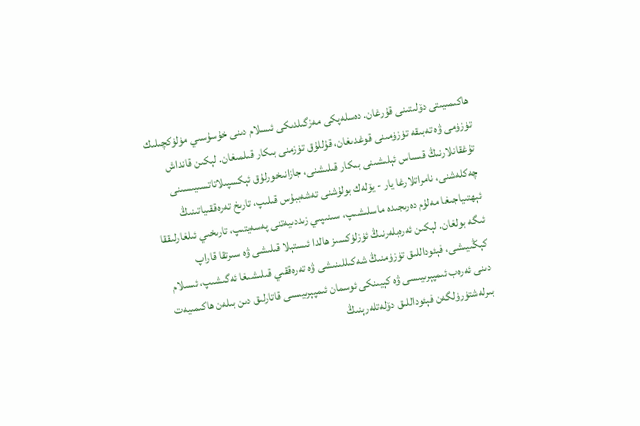ھاكىمىيىتى دۆلىتىنى قۇرغان. دەسلەپكى مەزگىلدىكى ئىسلام دىنى خۇسۇسىي مۈلۈكچىلىك تۈزۈمى ۋە تەبىقە تۈزۈمىنى قوغدىغان، قۇللۇق تۈزمنى بىكار قىلمىغان. لېكىن قانداش تۇغقانلارنىڭ قىساس ئېلىشىنى بىكار قىلىشنى، جازانىخورلۇق ئېكسپىلاتاتسىيىسىنى چەكلەشنى، نامراتلارغا يار - يۆلەك بولۇشنى تەشەببۇس قىلىپ، تارىخ تەرەققىياتىنىڭ ئېھتىياجىغا مەلۇم دەرىجىدە ماسلىشىپ، سىنىپىي زىددىيەتنى پەسەيتىپ، تارىخىي ئىلغارلىققا ئىگە بولغان. لېكىن ئەرەبلەرنىڭ ئۈزلۈكسىز ھالدا ئىستېلا قىلىشى ۋە سىرتقا قاراپ كېڭىيىشى، فېئوداللىق تۈزۈمنىڭ شەكىللىنىشى ۋە تەرەققىي قىلىشىغا ئەگىشىپ، ئىسلام دىنى ئەرەب ئىمپېرىيىسى ۋە كېيىنكى ئوسمان ئىمپېرىيىسى قاتارلىق دىن بىلەن ھاكىمىيەت بىرلەشتۈرۈلگەن فېئوداللىق دۆلەتلەرېنىڭ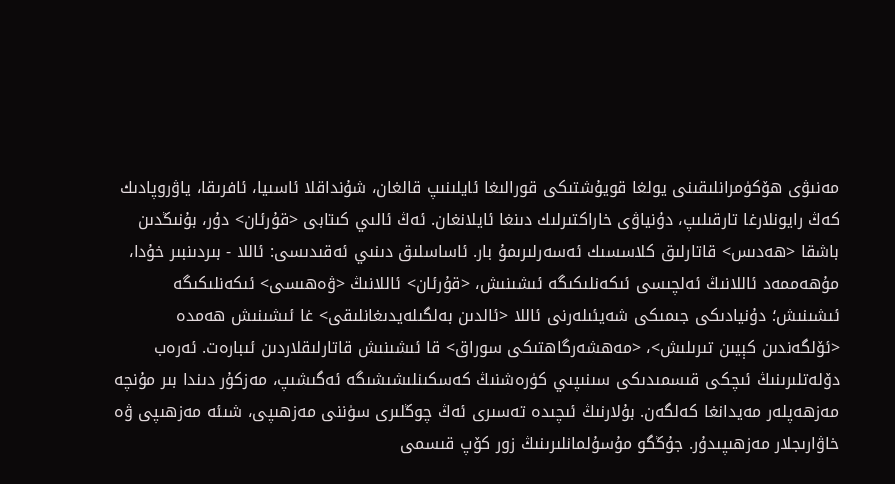مەنىۋى ھۆكۈمرانلىقىنى يولغا قويۇشتىكى قورالىغا ئايلىنىپ قالغان، شۇنداقلا ئاسىيا، ئافرىقا، ياۋروپادىك كەڭ رايونلارغا تارقىلىپ، دۇنياۋى خاراكتىرلىك دىنغا ئايلانغان. ئەڭ ئالىي كىتابى <قۇرئان> دۇر، بۇنىڭدىن باشقا <ھەدىس> قاتارلىق كلاسسىك ئەسەرلىرىمۇ بار. ئاساسلىق دىنىي ئەقىدىسى: ئاللا - بىردىنبىر خۇدا، مۇھەممەد ئاللانىڭ ئەلچىسى ئىكەنلىكىگە ئىشىنىش، <قۇرئان> ئاللانىڭ <ۋەھىسى> ئىكەنلىكىگە ئىشىنىش؛ دۇنيادىكى جىمىكى شەيئىلەرنى ئاللا <ئالدىن بەلگىلەيدىغانلىقى> غا ئىشىنىش ھەمدە <ئۆلگەندىن كېيىن تىرىلىش>، <مەھشەرگاھتىكى سوراق> قا ئىشىنىش قاتارلىقلاردىن ئىبارەت. ئەرەب دۆلەتلىرىنىڭ ئىچكى قىسمىدىكى سىنىپىي كۈرەشنىڭ كەسكىنلىشىشىگە ئەگىشىپ، مەزكۇر دىندا بىر مۇنچە مەزھەپلەر مەيدانغا كەلگەن. بۇلارنىڭ ئىچىدە تەسىرى ئەڭ چوڭلىرى سۈننى مەزھىپى، شىئە مەزھىپى ۋە خاۋارىجلار مەزھىپىدۇر. جۇڭگو مۇسۇلمانلىرىنىڭ زور كۆپ قىسمى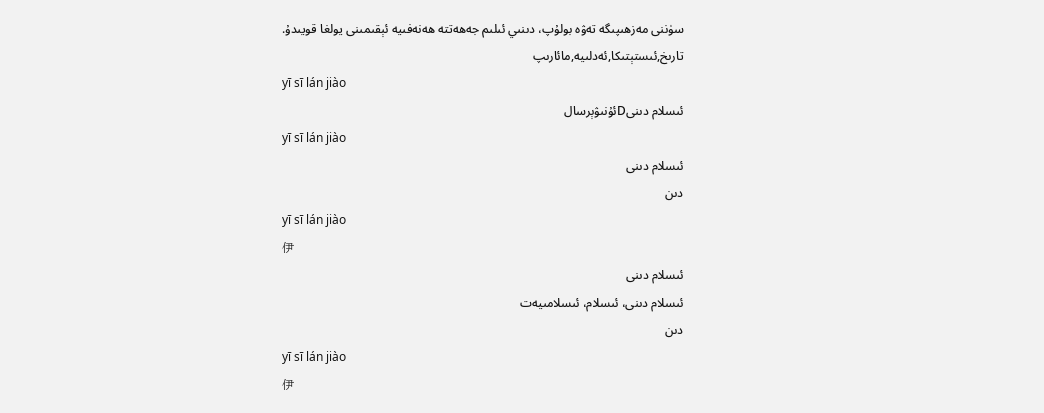سۈننى مەزھىپىگە تەۋە بولۇپ، دىنىي ئىلىم جەھەتتە ھەنەفىيە ئېقىمىنى يولغا قويىدۇ.
تارىخ,ئىستېتىكا,ئەدلىيە,مائارىپ
yī sī lán jiào
ئىسلام دىنىDئۇنىۋېرسال
yī sī lán jiào
ئىسلام دىنى
دىن
yī sī lán jiào
伊
ئىسلام دىنى
ئىسلام دىنى، ئىسلام، ئىسلامىيەت
دىن
yī sī lán jiào
伊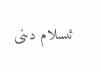ئىسلام دىنى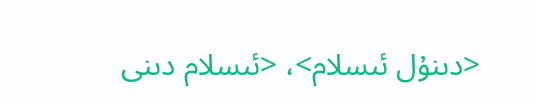<دىنۇل ئىسلام>، <ئىسلام دىنى